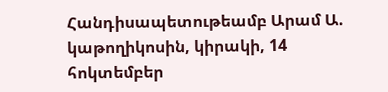Հանդիսապետութեամբ Արամ Ա. կաթողիկոսին, կիրակի, 14 հոկտեմբեր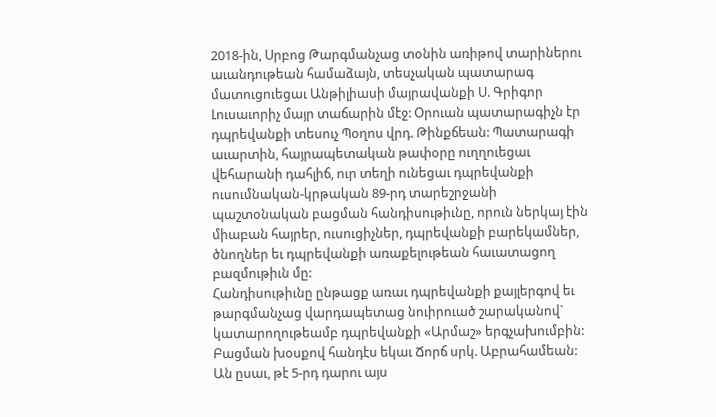2018-ին, Սրբոց Թարգմանչաց տօնին առիթով տարիներու աւանդութեան համաձայն, տեսչական պատարագ մատուցուեցաւ Անթիլիասի մայրավանքի Ս. Գրիգոր Լուսաւորիչ մայր տաճարին մէջ: Օրուան պատարագիչն էր դպրեվանքի տեսուչ Պօղոս վրդ. Թինքճեան: Պատարագի աւարտին, հայրապետական թափօրը ուղղուեցաւ վեհարանի դահլիճ, ուր տեղի ունեցաւ դպրեվանքի ուսումնական-կրթական 89-րդ տարեշրջանի պաշտօնական բացման հանդիսութիւնը, որուն ներկայ էին միաբան հայրեր, ուսուցիչներ, դպրեվանքի բարեկամներ, ծնողներ եւ դպրեվանքի առաքելութեան հաւատացող բազմութիւն մը:
Հանդիսութիւնը ընթացք առաւ դպրեվանքի քայլերգով եւ թարգմանչաց վարդապետաց նուիրուած շարականով` կատարողութեամբ դպրեվանքի «Արմաշ» երգչախումբին:
Բացման խօսքով հանդէս եկաւ Ճորճ սրկ. Աբրահամեան: Ան ըսաւ, թէ 5-րդ դարու այս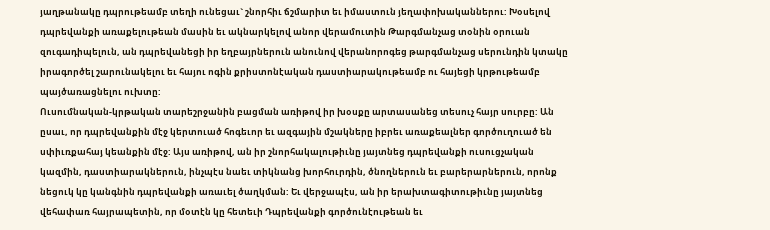յաղթանակը դպրութեամբ տեղի ունեցաւ` շնորհիւ ճշմարիտ եւ իմաստուն յեղափոխականներու: Խօսելով դպրեվանքի առաքելութեան մասին եւ ակնարկելով անոր վերամուտին Թարգմանչաց տօնին օրուան զուգադիպելուն, ան դպրեվանեցի իր եղբայրներուն անունով վերանորոգեց թարգմանչաց սերունդին կտակը իրագործել շարունակելու եւ հայու ոգին քրիստոնէական դաստիարակութեամբ ու հայեցի կրթութեամբ պայծառացնելու ուխտը:
Ուսումնական-կրթական տարեշրջանին բացման առիթով իր խօսքը արտասանեց տեսուչ հայր սուրբը: Ան ըսաւ, որ դպրեվանքին մէջ կերտուած հոգեւոր եւ ազգային մշակները իբրեւ առաքեալներ գործուղուած են սփիւռքահայ կեանքին մէջ: Այս առիթով, ան իր շնորհակալութիւնը յայտնեց դպրեվանքի ուսուցչական կազմին, դաստիարակներուն, ինչպէս նաեւ տիկնանց խորհուրդին, ծնողներուն եւ բարերարներուն, որոնք նեցուկ կը կանգնին դպրեվանքի առաւել ծաղկման: Եւ վերջապէս, ան իր երախտագիտութիւնը յայտնեց վեհափառ հայրապետին, որ մօտէն կը հետեւի Դպրեվանքի գործունէութեան եւ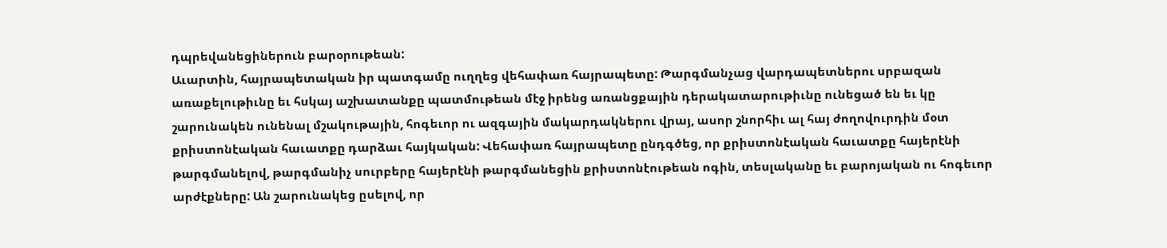դպրեվանեցիներուն բարօրութեան:
Աւարտին, հայրապետական իր պատգամը ուղղեց վեհափառ հայրապետը: Թարգմանչաց վարդապետներու սրբազան առաքելութիւնը եւ հսկայ աշխատանքը պատմութեան մէջ իրենց առանցքային դերակատարութիւնը ունեցած են եւ կը շարունակեն ունենալ մշակութային, հոգեւոր ու ազգային մակարդակներու վրայ, ասոր շնորհիւ ալ հայ ժողովուրդին մօտ քրիստոնէական հաւատքը դարձաւ հայկական: Վեհափառ հայրապետը ընդգծեց, որ քրիստոնէական հաւատքը հայերէնի թարգմանելով, թարգմանիչ սուրբերը հայերէնի թարգմանեցին քրիստոնէութեան ոգին, տեսլականը եւ բարոյական ու հոգեւոր արժէքները: Ան շարունակեց ըսելով, որ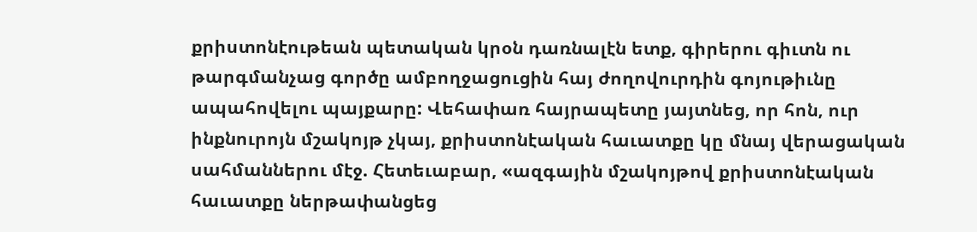քրիստոնէութեան պետական կրօն դառնալէն ետք, գիրերու գիւտն ու թարգմանչաց գործը ամբողջացուցին հայ ժողովուրդին գոյութիւնը ապահովելու պայքարը: Վեհափառ հայրապետը յայտնեց, որ հոն, ուր ինքնուրոյն մշակոյթ չկայ, քրիստոնէական հաւատքը կը մնայ վերացական սահմաններու մէջ. Հետեւաբար, «ազգային մշակոյթով քրիստոնէական հաւատքը ներթափանցեց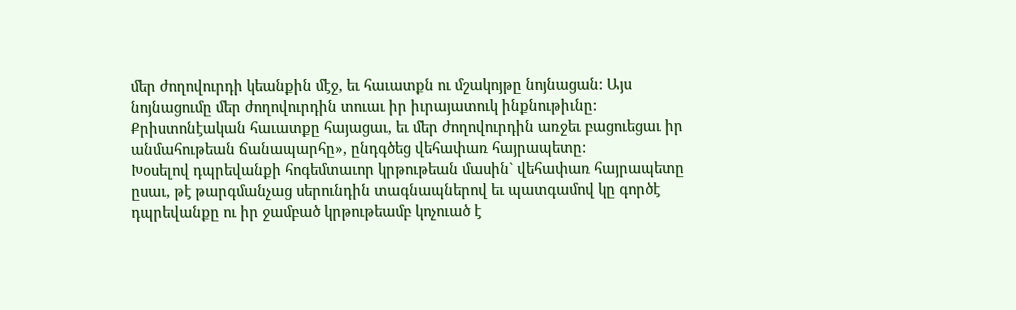մեր ժողովուրդի կեանքին մէջ, եւ հաւատքն ու մշակոյթը նոյնացան: Այս նոյնացումը մեր ժողովուրդին տուաւ իր իւրայատուկ ինքնութիւնը: Քրիստոնէական հաւատքը հայացաւ, եւ մեր ժողովուրդին առջեւ բացուեցաւ իր անմահութեան ճանապարհը», ընդգծեց վեհափառ հայրապետը:
Խօսելով դպրեվանքի հոգեմտաւոր կրթութեան մասին` վեհափառ հայրապետը ըսաւ, թէ թարգմանչաց սերունդին տագնապներով եւ պատգամով կը գործէ դպրեվանքը ու իր ջամբած կրթութեամբ կոչուած է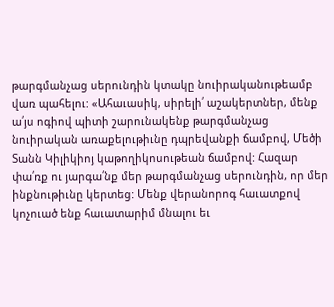թարգմանչաց սերունդին կտակը նուիրականութեամբ վառ պահելու: «Ահաւասիկ, սիրելի՛ աշակերտներ, մենք ա՛յս ոգիով պիտի շարունակենք թարգմանչաց նուիրական առաքելութիւնը դպրեվանքի ճամբով, Մեծի Տանն Կիլիկիոյ կաթողիկոսութեան ճամբով: Հազար փա՛ռք ու յարգա՛նք մեր թարգմանչաց սերունդին, որ մեր ինքնութիւնը կերտեց: Մենք վերանորոգ հաւատքով կոչուած ենք հաւատարիմ մնալու եւ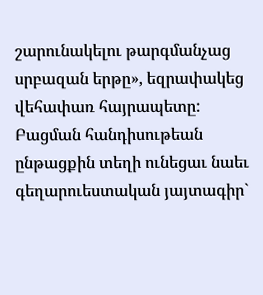շարունակելու թարգմանչաց սրբազան երթը», եզրափակեց վեհափառ հայրապետը:
Բացման հանդիսութեան ընթացքին տեղի ունեցաւ նաեւ գեղարուեստական յայտագիր`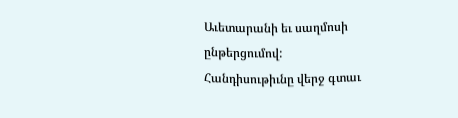Աւետարանի եւ սաղմոսի ընթերցումով:
Հանդիսութիւնը վերջ գտաւ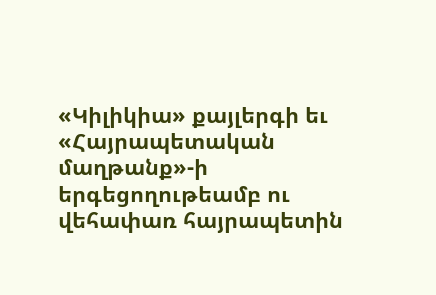«Կիլիկիա» քայլերգի եւ «Հայրապետական մաղթանք»-ի երգեցողութեամբ ու վեհափառ հայրապետին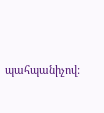պահպանիչով: